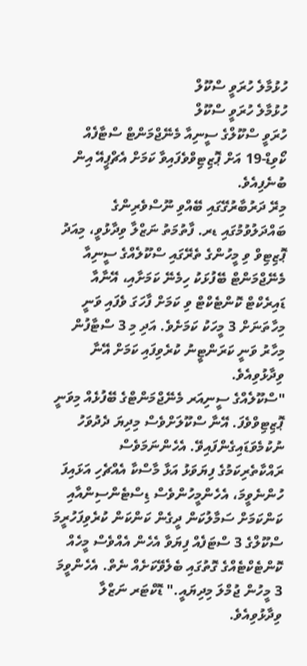ހުޅުމާލެ ހުރަވީ ސްކޫލް
ހުޅުމާލެ ހުރަވީ ސްކޫލް
ހުރަވީ ސްކޫލްގެ ސީނިއާ މެނޭޖްމަންޓް ސްޓާފެއް ކޯވިޑް-19 އަށް ޕޮޒިޓިވްވެފައިވާ ކަމަށް އެޗްޕީއޭ އިން ބުނެފިއެވެ.
މިރޭ ދަރުބާރުގޭގައި ބޭއްވި ނޫސްވެރިންގެ ބައްދަލުވުމުގައި ޑރ. ފާތުމަތު ނަޒްލާ ވިދާޅުވީ، މިއަދު ޕޮޒިޓިވް ވި މީހުންގެ ތެރޭގައި ސްކޫލެއްގެ ސީނިއާ މެނޭޖްމަންޓް ބޭފުޅަކު ހިމެނޭ ކަމަށާއި، އޭނާއާ ޑައިރެކްޓް ކޮންޓެކްޓް ވި ކަމަށް ފާހަގަ ވެފައި ވަނީ މިހާތަނަށް 3 މީހަކު ކަމަށެވެ. އަދި މި 3 ސްޓާފުން މިހާރު ވަނީ ކަރަންޓީނު ކުރެވިފައި ކަމަށް އޭނާ ވިދާޅުވިއެވެ.
"ސްކޫލެއްގެ ސީނިއަރ މެނޭޖްމަންޓްގެ ބޭފުޅެއް މިވަނީ ޕޮޒިޓިވްވެފަ. އޭނާ ސްކޫލަށްވެސް މިދިޔަ ދެދުވަހު ނުކުމެވަޑައިގެންފައިވޭ. އެހެންނަމަވެސް ރައްކާތެރިކަމުގެ ފިޔަވަޅު އަޅާ މާސްކާ އެއްޗެހި އަޅައިފަ ހުންނެވީމަ، އެހެންމީހުންވެސް ޑިސްޓެންސިންއާއި ކަންކަމަށް ސަމާލުކަން ދީގެން ކަންކަން ކުރެވިފަހުރީމަ ސްކޫލްގެ 3 ސްޓަފެއް ފިޔަވާ އެހެން އެއްވެސް މީހެއް ކޮންޓެކްޓެއްގެ ގޮތުގައި ބެލެވޭކަށެއް ނެތް. އެހެންވީމަ 3 މީހުން ޖުމްލަ މިދިޔައީ." ޑޮކްޓަރ ނަޒްލާ ވިދާޅުވިއެވެ.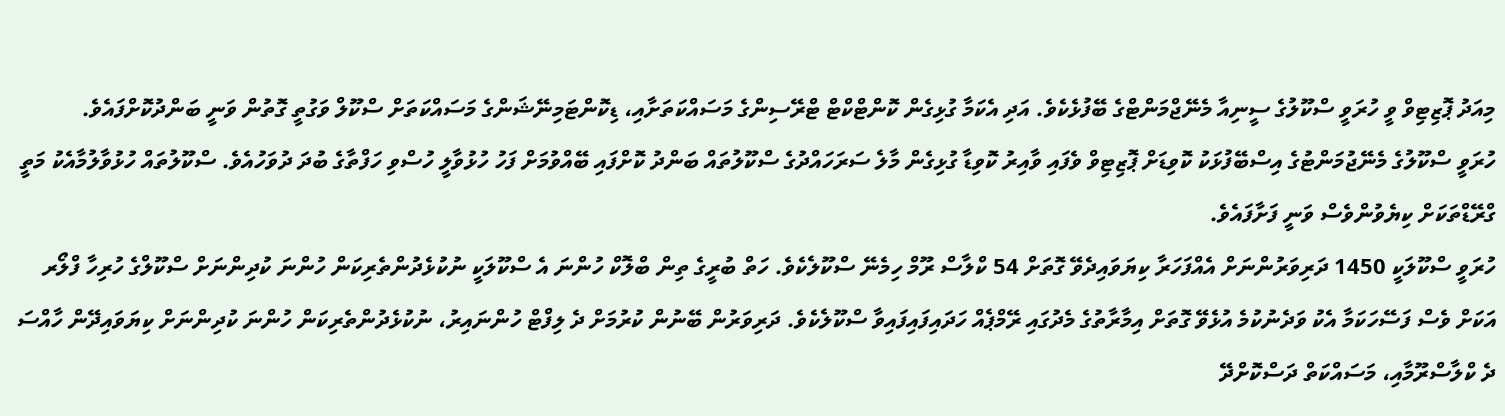މިއަދު ޕޮޒިޓިވް ވީ ހުރަވީ ސްކޫލުގެ ސީނިއާ މެނޭޖްމަންޓްގެ ބޭފުޅެކެވެ. އަދި އެކަމާ ގުޅިގެން ކޮންޓްކްޓް ޓްރޭސިންގެ މަސައްކަތަށާއި، ޑިކޮންޓަމިނޭޝަންގެ މަސައްކަތަށް ސްކޫލް ވަގުތީ ގޮތުން ވަނީ ބަންދުކޮށްފައެވެ.
ހުރަވީ ސްކޫލުގެ މެނޭޖުމަންޓުގެ އިސްބޭފުޅަކު ކޮވިޑަށް ޕޮޒިޓިވް ވެފައި ވާއިރު ކޮވިޑާ ގުޅިގެން މާލެ ސަރަހައްދުގެ ސްކޫލުތައް ބަންދު ކޮށްފައި ބޭއްވުމަށް ފަހު ހުޅުވާލީ ހުސްވި ހަފްތާގެ ބުދަ ދުވަހުއެވެ. ސްކޫލުތައް ހުޅުވާލުމާއެކު މަތީ ގްރޭޑްތަކަށް ކިޔެވުންވެސް ވަނީ ފަށާފައެވެ.
ހުރަވީ ސްކޫލަކީ 1450 ދަރިވަރުންނަށް އެއްފަހަރާ ކިޔަވައިދެވޭ ގޮތަށް 54 ކްލާސް ރޫމް ހިމެނޭ ސްކޫލެކެވެ. ހަތް ބުރީގެ ތިން ބްލޮކް ހުންނަ އެ ސްކޫލަކީ ނުކުޅެދުންތެރިކަން ހުންނަ ކުދިންނަށް ސްކޫލްގެ ހުރިހާ ފްލޯރ އަކަށް ވެސް ފަސޭހަކަމާ އެކު ވަދެނުކުމެ އުޅެވޭ ގޮތަށް އިމާރާތުގެ މެދުގައި ރޭމްޕެއް ހަދައިފައިފައިވާ ސްކޫލެކެވެ. ދަރިވަރުން ބޭނުން ކުރުމަށް ދެ ލިފްޓް ހުންނައިރު، ނުކުޅެދުންތެރިކަން ހުންނަ ކުދިންނަށް ކިޔަވައިދޭން ހާއްސަ ދެ ކްލާސްރޫމާއި، މަސައްކަތް ދަސްކޮށްދޭ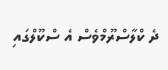ދެ ކްލާސްރޫމްވެސް އެ ސްކޫލްގައި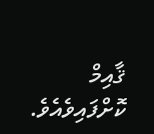ޤާއިމް ކޮށްފައިވެއެވެ.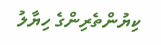ކިޔުންތެރިންގެ ހިޔާލު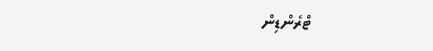ޓްރެންޑިން